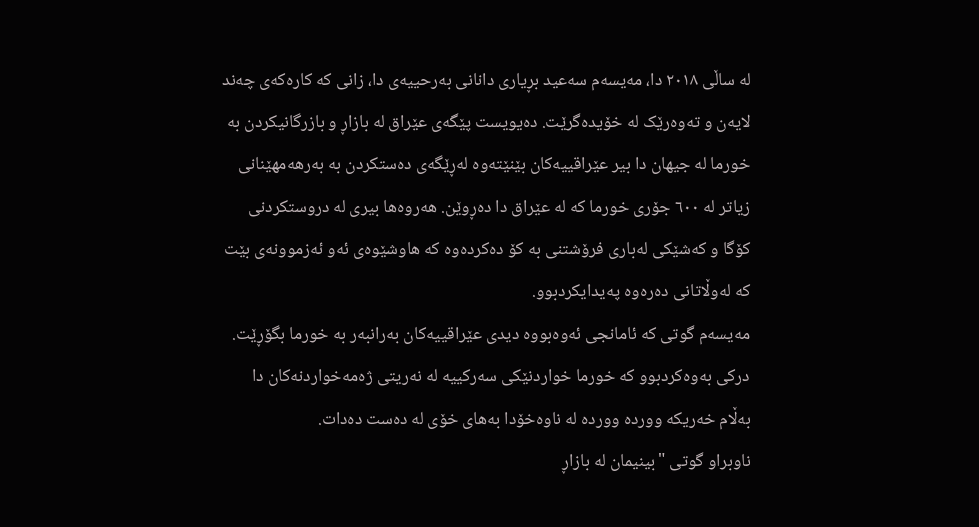لە ساڵی ٢٠١٨ دا، مەیسەم سەعید بڕیاری دانانی بەرحییەی دا، زانی کە کارەکەی چەند لایەن و تەوەرێک لە خۆیدەگرێت. دەیویست پێگەی عێراق لە بازاڕ و بازرگانیکردن بە خورما لە جیهان دا بیر عێراقییەکان بێنێتەوە لەڕێگەی دەستکردن بە بەرهەمهێنانی زیاتر لە ٦٠٠ جۆری خورما کە لە عێراق دا دەڕوێن. هەروەها بیری لە دروستکردنی کۆگا و کەشێکی لەباری فرۆشتنی بە کۆ دەکردەوە کە هاوشێوەی ئەو ئەزموونەی بێت کە لەوڵاتانی دەرەوە پەیدایکردبوو.
مەیسەم گوتی کە ئامانجی ئەوەبووە دیدی عێراقییەکان بەرانبەر بە خورما بگۆڕێت. درکی بەوەکردبوو کە خورما خواردنێکی سەرکییە لە نەریتی ژەمەخواردنەکان دا بەڵام خەریکە ووردە ووردە لە ناوەخۆدا بەهای خۆی لە دەست دەدات.
ناوبراو گوتی "بینیمان لە بازاڕ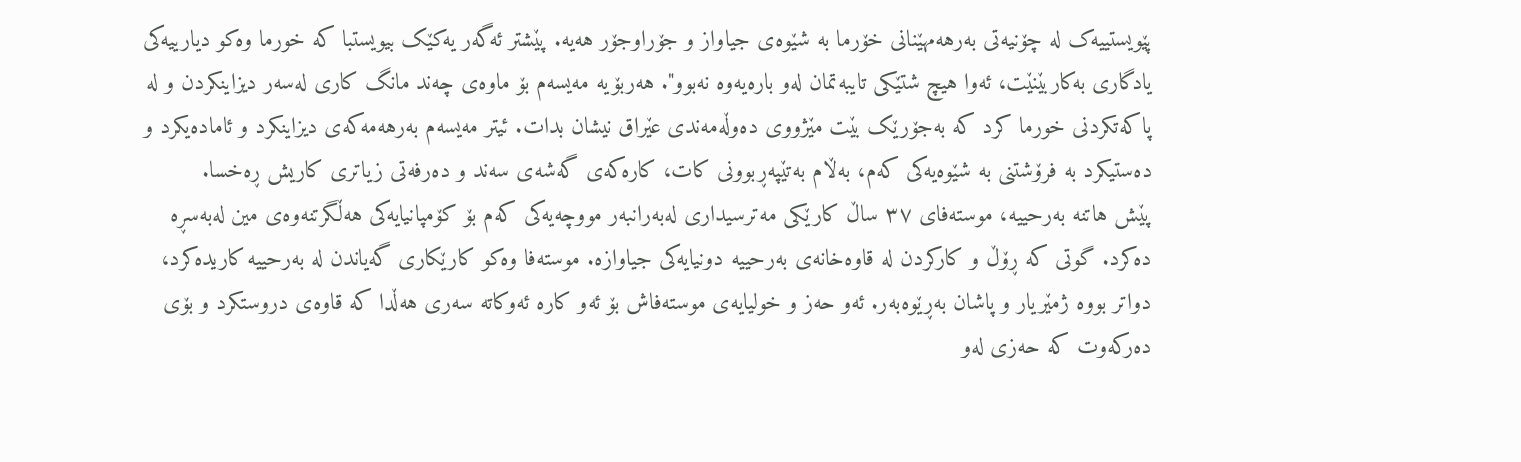پێویستییەک لە چۆنیەتی بەرهەمهێنانی خۆرما بە شێوەی جیاواز و جۆراوجۆر هەیە. پێشتر ئەگەر یەکێک بیویستبا کە خورما وەکو دیارییەکی یادگاری بەکاربێنێت، ئەوا هیچ شتێکی تایبەتمان لەو بارەیەوە نەبوو". هەربۆیە مەیسەم بۆ ماوەی چەند مانگ کاری لەسەر دیزاینکردن و لە پاکەتکردنی خورما کرد کە بەجۆرێک بێت مێژووی دەوڵەمەندی عێراق نیشان بدات. ئیتر مەیسەم بەرهەمەکەی دیزاینکرد و ئامادەیکرد و دەستیکرد بە فرۆشتنی بە شێوەیەکی کەم، بەڵام بەتێپەڕبوونی کات، کارەکەی گەشەی سەند و دەرفەتی زیاتری کاریش ڕەخسا.
پێش هاتنە بەرحییە، موستەفای ٣٧ ساڵ کارێکی مەترسیداری لەبەرانبەر مووچەیەکی کەم بۆ کۆمپانیایەکی هەڵگرتنەوەی مین لەبەسڕە دەکرد. گوتی کە ڕۆڵ و کارکردن لە قاوەخانەی بەرحییە دونیایەکی جیاوازە. موستەفا وەکو کارێکاری گەیاندن لە بەرحییە کاریدەکرد، دواتر بووە ژمێریار و پاشان بەڕێوەبەر. ئەو حەز و خولیایەی موستەفاش بۆ ئەو کارە ئەوکاتە سەری هەڵدا کە قاوەی دروستکرد و بۆی دەرکەوت کە حەزی لەو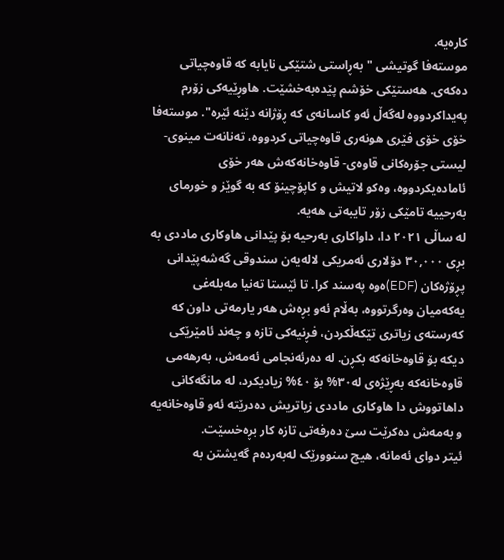کارەیە.
موستەفا گوتیشی "بەڕاستی شتێکی نایابە کە قاوەچیاتی دەکەی. هەستێکی خۆشم پێدەبەخشێت. هاوڕێیەکی زۆرم پەیداکردووە لەگەڵ ئەو کاسانەی کە ڕۆژانە دێنە ئێرە". موستەفا خۆی خۆی فێری هونەری قاوەچیاتی کردووە، تەنانەت مینوی-لیستی جۆرەکانی قاوەی- قاوەخانەکەش هەر خۆی ئامادەیکردووە، وەکو لاتیش و کاپۆچینۆ کە بە گوێز و خورمای بەرحییە تامێکی زۆر تایبەتی هەیە.
لە ساڵی ٢٠٢١ دا، داواکاری بەرحیە بۆ پێدانی هاوکاری ماددی بە بڕی ٣٠,٠٠٠ دۆلاری ئەمریکی لالەیەن سندوقی گەشەپێدانی پڕۆژەکان (EDF)ەوە پەسند کرا. تا ئێستا تەنیا مەبلەغی یەکەمیان وەرگرتووە، بەڵام ئەو بڕەش هەر یارمەتی داون کە کەرستەی زیاتری تێکەڵکردن، فڕنیەکی تازە و چەند ئامێرێکی دیکە بۆ قاوەخانەکە بکڕن. لە دەرئەنجامی ئەمەش، بەرهەمی قاوەخانەکە بەڕێژەی لە٣٠% بۆ ٤٠% زیادیکرد، لە مانگەکانی داهاتووش دا هاوکاری ماددی زیاتریش دەدرێتە ئەو قاوەخانەیە و بەمەش دەکرێت سێ دەرفەتی تازە کار بڕەخسێت.
ئیتر دوای ئەمانە، هیچ سنوورێک لەبەردەم گەیشتن بە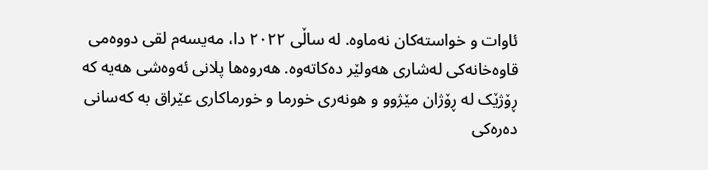ئاوات و خواستەکان نەماوە. لە ساڵی ٢٠٢٢ دا، مەیسەم لقی دووەمی قاوەخانەکی لەشاری هەولێر دەکاتەوە. هەروەها پلانی ئەوەشی هەیە کە ڕۆژێک لە ڕۆژان مێژوو و هونەری خورما و خورماکاری عێراق بە کەسانی دەرەکی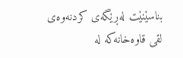بناسێنێت لەڕێگەی کردنەوەی لقی قاوەخانەکە لە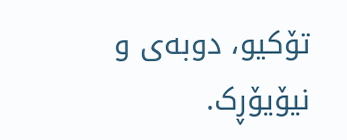تۆکیو، دوبەی و نیۆیۆڕک.